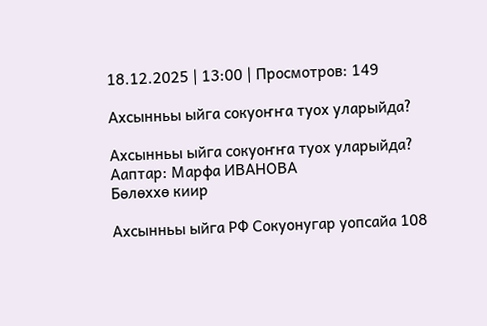18.12.2025 | 13:00 | Просмотров: 149

Ахсынньы ыйга сокуоҥҥа туох уларыйда?

Ахсынньы ыйга сокуоҥҥа туох уларыйда?
Ааптар: Марфа ИВАНОВА
Бөлөххө киир

Ахсынньы ыйга РФ Сокуонугар уопсайа 108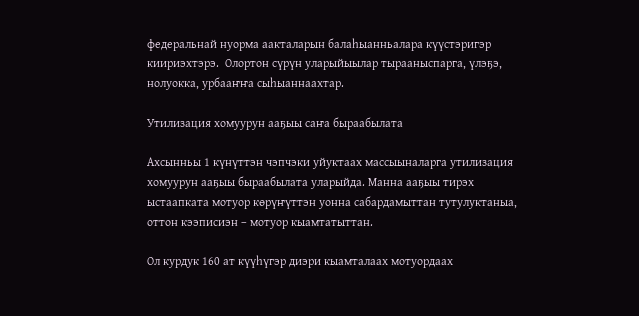федеральнай нуорма аакталарын балаһыанньалара күүстэригэр киириэхтэрэ.  Олортон сүрүн уларыйыылар тырааныспарга, үлэҕэ, нолуокка, урбааҥҥа сыһыаннаахтар.

Утилизация хомуурун ааҕыы саҥа быраабылата

Ахсынньы 1 күнүттэн чэпчэки уйуктаах массыыналарга утилизация хомуурун ааҕыы быраабылата уларыйда. Манна ааҕыы тирэх ыстаапката мотуор көрүҥүттэн уонна сабардамыттан тутулуктаныа, оттон кээписиэн – мотуор кыамтатыттан.

Ол курдук 160 ат күүһүгэр диэри кыамталаах мотуордаах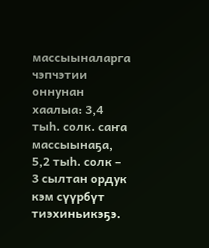массыыналарга чэпчэтии оннунан хаалыа: 3,4 тыһ. солк. саҥа массыынаҕа, 5,2 тыһ. солк – 3 сылтан ордук кэм сүүрбүт тиэхиньикэҕэ.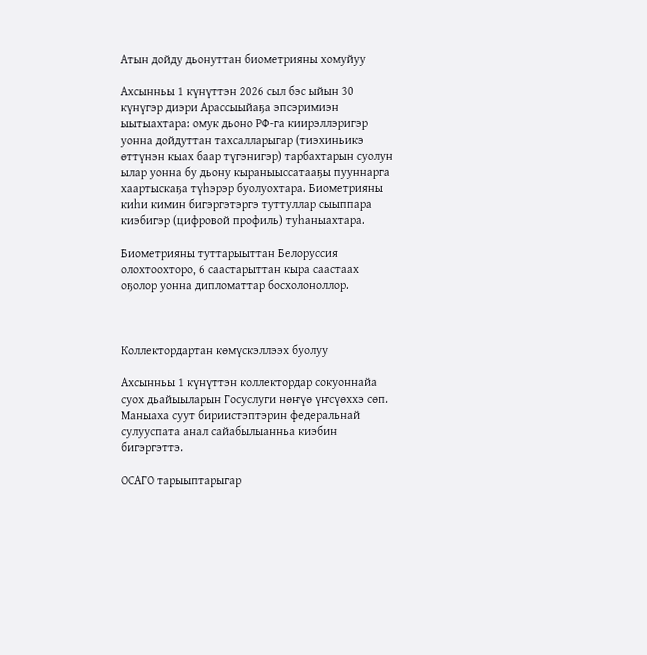Атын дойду дьонуттан биометрияны хомуйуу

Ахсынньы 1 күнүттэн 2026 сыл бэс ыйын 30 күнүгэр диэри Арассыыйаҕа эпсэримиэн ыытыахтара: омук дьоно РФ-га киирэллэригэр уонна дойдуттан тахсалларыгар (тиэхиньикэ өттүнэн кыах баар түгэнигэр) тарбахтарын суолун ылар уонна бу дьону кыраныыссатааҕы пууннарга хаартыскаҕа түһэрэр буолуохтара. Биометрияны киһи кимин бигэргэтэргэ туттуллар сыыппара киэбигэр (цифровой профиль) туһаныахтара.

Биометрияны туттарыыттан Белоруссия олохтоохторо, 6 саастарыттан кыра саастаах оҕолор уонна дипломаттар босхолоноллор.



Коллектордартан көмүскэллээх буолуу

Ахсынньы 1 күнүттэн коллектордар сокуоннайа суох дьайыыларын Госуслуги нөҥүө үҥсүөххэ сөп. Маныаха суут бириистэптэрин федеральнай сулууспата анал сайабылыанньа киэбин бигэргэттэ.

ОСАГО тарыыптарыгар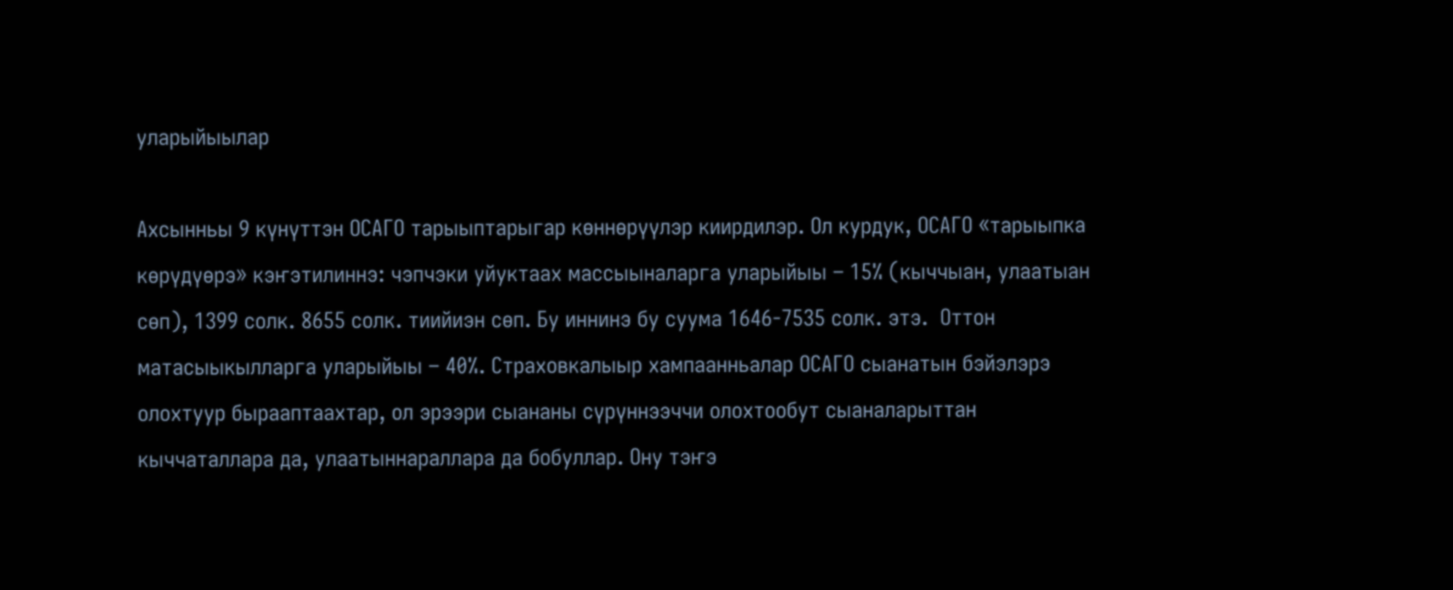уларыйыылар

Ахсынньы 9 күнүттэн ОСАГО тарыыптарыгар көннөрүүлэр киирдилэр. Ол курдук, ОСАГО «тарыыпка көрүдүөрэ» кэҥэтилиннэ: чэпчэки уйуктаах массыыналарга уларыйыы – 15% (кыччыан, улаатыан сөп), 1399 солк. 8655 солк. тиийиэн сөп. Бу иннинэ бу суума 1646-7535 солк. этэ.  Оттон матасыыкылларга уларыйыы – 40%. Страховкалыыр хампаанньалар ОСАГО сыанатын бэйэлэрэ олохтуур бырааптаахтар, ол эрээри сыананы сүрүннээччи олохтообут сыаналарыттан кыччаталлара да, улаатыннараллара да бобуллар. Ону тэҥэ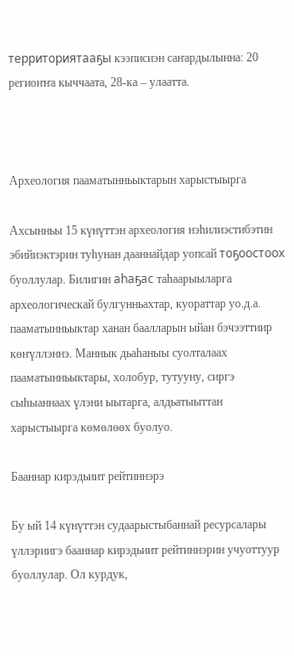территориятааҕы кээписиэн саҥардылынна: 20 региоҥҥа кыччаата, 28-ка – улаатта.



Археология пааматынньыктарын харыстыырга

Ахсынньы 15 күнүттэн археология нэһилиэстибэтин эбийиэктэрин туһунан дааннайдар уопсай тоҕоостоох буоллулар. Билигин аһаҕас таһаарыыларга археологическай булгунньахтар, куораттар уо.д.а. пааматынньыктар ханан баалларын ыйан бэчээттиир көҥүллэннэ. Маннык дьаһаныы суолталаах пааматынньыктары, холобур, тутууну, сиргэ сыһыаннаах үлэни ыытарга, алдьатыыттан харыстыырга көмөлөөх буолуо.

Бааннар кирэдьиит рейтиннэрэ

Бу ый 14 күнүттэн судаарыстыбаннай ресурсалары үллэриигэ бааннар кирэдьиит рейтиннэрин учуоттуур буоллулар. Ол курдук,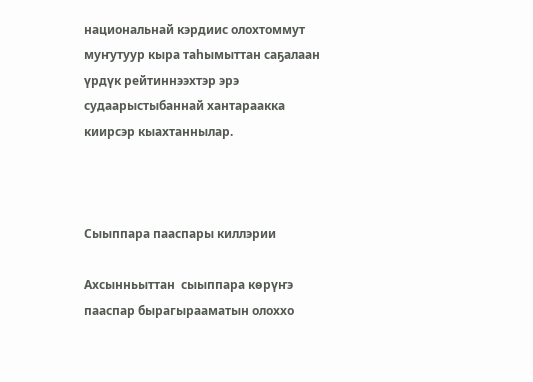национальнай кэрдиис олохтоммут муҥутуур кыра таһымыттан саҕалаан үрдүк рейтиннээхтэр эрэ судаарыстыбаннай хантараакка киирсэр кыахтаннылар.



Сыыппара пааспары киллэрии

Ахсынньыттан  сыыппара көрүҥэ пааспар бырагырааматын олоххо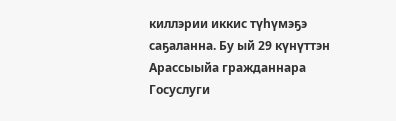киллэрии иккис түһүмэҕэ саҕаланна. Бу ый 29 күнүттэн Арассыыйа гражданнара Госуслуги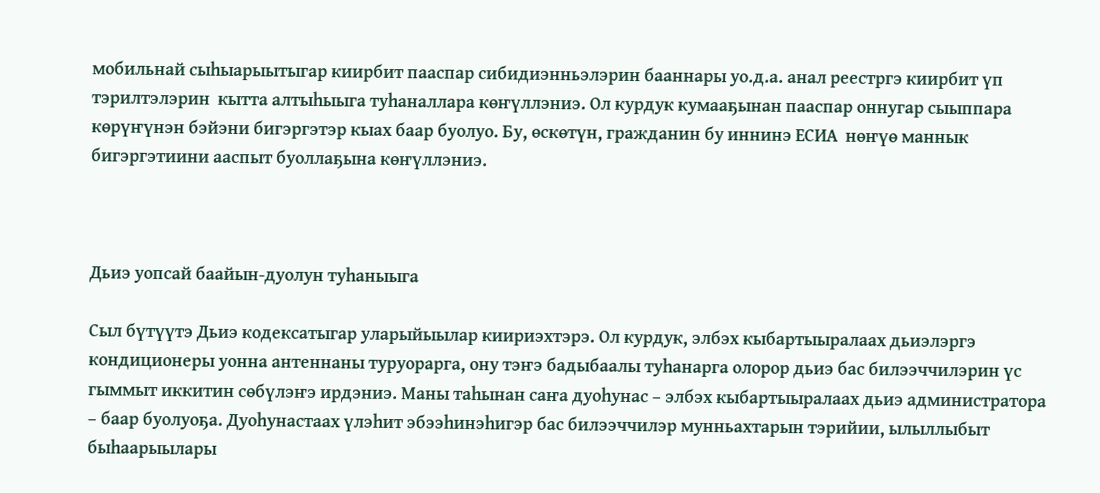мобильнай сыһыарыытыгар киирбит пааспар сибидиэнньэлэрин бааннары уо.д.а. анал реестргэ киирбит үп тэрилтэлэрин  кытта алтыһыыга туһаналлара көҥүллэниэ. Ол курдук кумааҕынан пааспар оннугар сыыппара көрүҥүнэн бэйэни бигэргэтэр кыах баар буолуо. Бу, өскөтүн, гражданин бу иннинэ ЕСИА  нөҥүө маннык бигэргэтиини ааспыт буоллаҕына көҥүллэниэ.



Дьиэ уопсай баайын-дуолун туһаныыга

Сыл бүтүүтэ Дьиэ кодексатыгар уларыйыылар киириэхтэрэ. Ол курдук, элбэх кыбартыыралаах дьиэлэргэ  кондиционеры уонна антеннаны туруорарга, ону тэҥэ бадыбаалы туһанарга олорор дьиэ бас билээччилэрин үс гыммыт иккитин сөбүлэҥэ ирдэниэ. Маны таһынан саҥа дуоһунас – элбэх кыбартыыралаах дьиэ администратора – баар буолуоҕа. Дуоһунастаах үлэһит эбээһинэһигэр бас билээччилэр мунньахтарын тэрийии, ылыллыбыт быһаарыылары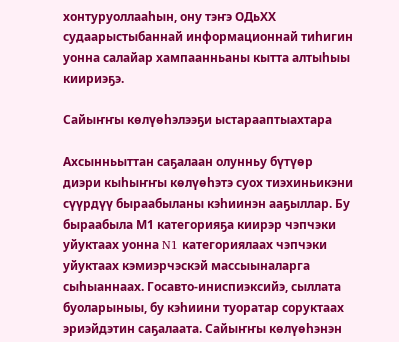хонтуруоллааһын, ону тэҥэ ОДьХХ судаарыстыбаннай информационнай тиһигин уонна салайар хампаанньаны кытта алтыһыы киириэҕэ.

Сайыҥҥы көлүөһэлээҕи ыстарааптыахтара

Ахсынньыттан саҕалаан олунньу бүтүөр диэри кыһыҥҥы көлүөһэтэ суох тиэхиньикэни сүүрдүү быраабыланы кэһиинэн ааҕыллар. Бу быраабыла М1 категорияҕа киирэр чэпчэки уйуктаах уонна N1 категориялаах чэпчэки уйуктаах кэмиэрчэскэй массыыналарга сыһыаннаах. Госавто-иниспиэксийэ, сыллата буоларыныы, бу кэһиини туоратар соруктаах эриэйдэтин саҕалаата. Сайыҥҥы көлүөһэнэн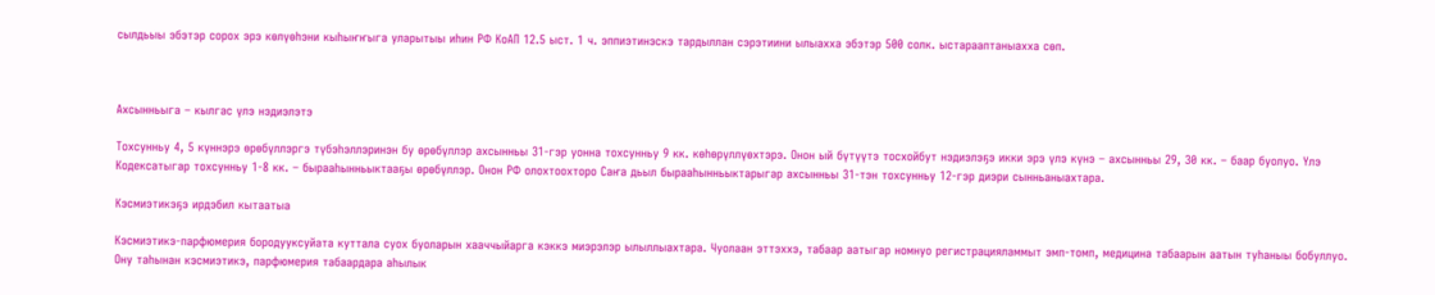сылдьыы эбэтэр сорох эрэ көлүөһэни кыһыҥҥыга уларытыы иһин РФ КоАП 12.5 ыст. 1 ч. эппиэтинэскэ тардыллан сэрэтиини ылыахха эбэтэр 500 солк. ыстарааптаныахха сөп.



Ахсынньыга – кылгас үлэ нэдиэлэтэ

Тохсунньу 4, 5 күннэрэ өрөбүллэргэ түбэһэллэринэн бу өрөбүллэр ахсынньы 31-гэр уонна тохсунньу 9 кк. көһөрүллүөхтэрэ. Онон ый бүтүүтэ тосхойбут нэдиэлэҕэ икки эрэ үлэ күнэ – ахсынньы 29, 30 кк. – баар буолуо. Үлэ Кодексатыгар тохсунньу 1-8 кк. – бырааһынньыктааҕы өрөбүллэр. Онон РФ олохтоохторо Саҥа дьыл бырааһынньыктарыгар ахсынньы 31-тэн тохсунньу 12-гэр диэри сынньаныахтара.

Кэсмиэтикэҕэ ирдэбил кытаатыа

Кэсмиэтикэ-парфюмерия бородууксуйата куттала суох буоларын хааччыйарга кэккэ миэрэлэр ылыллыахтара. Чуолаан эттэххэ, табаар аатыгар номнуо регистрацияламмыт эмп-томп, медицина табаарын аатын туһаныы бобуллуо. Ону таһынан кэсмиэтикэ, парфюмерия табаардара аһылык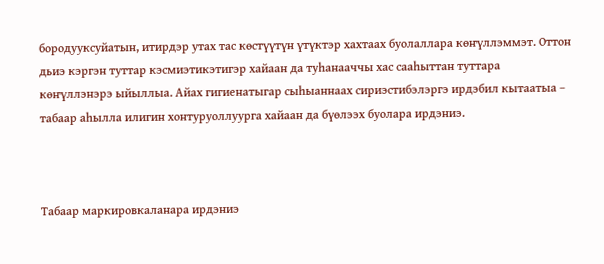бородууксуйатын, итирдэр утах тас көстүүтүн үтүктэр хахтаах буолаллара көҥүллэммэт. Оттон дьиэ кэргэн туттар кэсмиэтикэтигэр хайаан да туһанааччы хас сааһыттан туттара көҥүллэнэрэ ыйыллыа. Айах гигиенатыгар сыһыаннаах сириэстибэлэргэ ирдэбил кытаатыа – табаар аһылла илигин хонтуруоллуурга хайаан да бүөлээх буолара ирдэниэ.



Табаар маркировкаланара ирдэниэ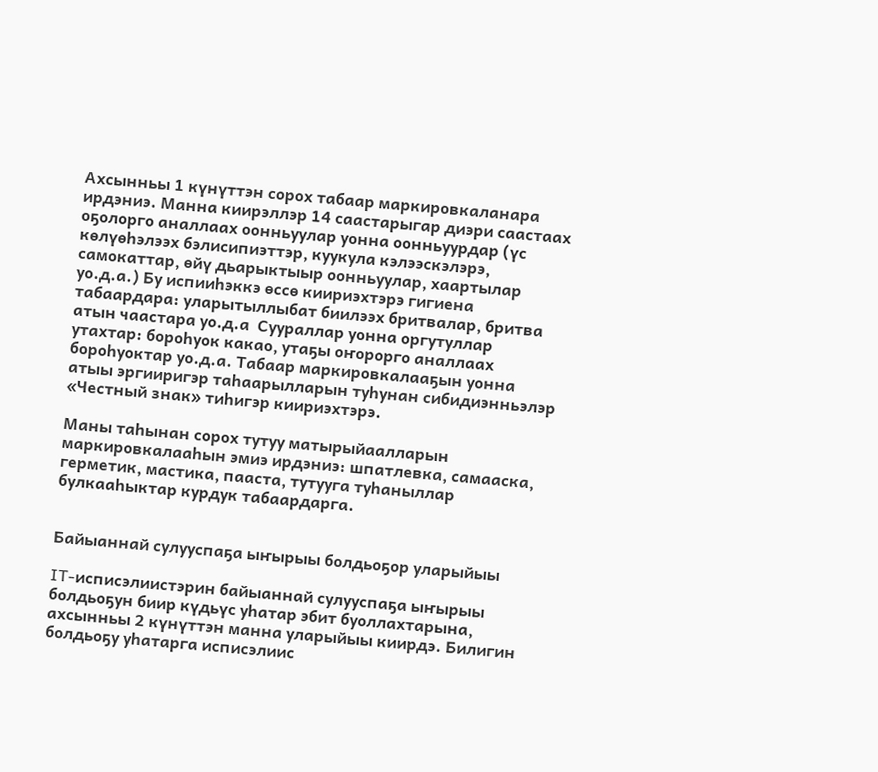Ахсынньы 1 күнүттэн сорох табаар маркировкаланара ирдэниэ. Манна киирэллэр 14 саастарыгар диэри саастаах оҕолорго аналлаах оонньуулар уонна оонньуурдар (үс көлүөһэлээх бэлисипиэттэр, куукула кэлээскэлэрэ, самокаттар, өйү дьарыктыыр оонньуулар, хаартылар уо.д.а.) Бу испииһэккэ өссө киириэхтэрэ гигиена табаардара: уларытыллыбат биилээх бритвалар, бритва атын чаастара уо.д.а  Суураллар уонна оргутуллар утахтар: бороһуок какао, утаҕы оҥорорго аналлаах бороһуоктар уо.д.а. Табаар маркировкалааҕын уонна атыы эргииригэр таһаарылларын туһунан сибидиэнньэлэр «Честный знак» тиһигэр киириэхтэрэ.

Маны таһынан сорох тутуу матырыйаалларын маркировкалааһын эмиэ ирдэниэ: шпатлевка, самааска, герметик, мастика, пааста, тутууга туһаныллар булкааһыктар курдук табаардарга.


Байыаннай сулууспаҕа ыҥырыы болдьоҕор уларыйыы

IT-исписэлиистэрин байыаннай сулууспаҕа ыҥырыы болдьоҕун биир күдьүс уһатар эбит буоллахтарына, ахсынньы 2 күнүттэн манна уларыйыы киирдэ. Билигин болдьоҕу уһатарга исписэлиис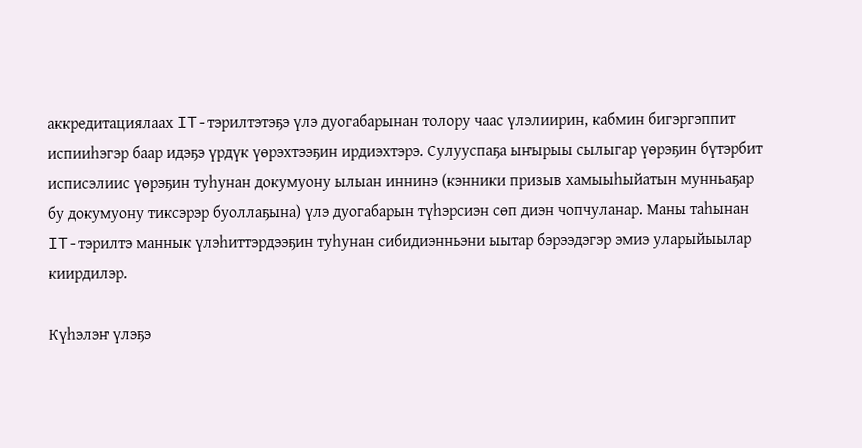аккредитациялаах IT-тэрилтэтэҕэ үлэ дуогабарынан толору чаас үлэлиирин, кабмин бигэргэппит испииһэгэр баар идэҕэ үрдүк үөрэхтээҕин ирдиэхтэрэ. Сулууспаҕа ыҥырыы сылыгар үөрэҕин бүтэрбит исписэлиис үөрэҕин туһунан докумуону ылыан иннинэ (кэнники призыв хамыыһыйатын мунньаҕар бу докумуону тиксэрэр буоллаҕына) үлэ дуогабарын түһэрсиэн сөп диэн чопчуланар. Маны таһынан IT-тэрилтэ маннык үлэһиттэрдээҕин туһунан сибидиэнньэни ыытар бэрээдэгэр эмиэ уларыйыылар киирдилэр.

Күһэлэҥ үлэҕэ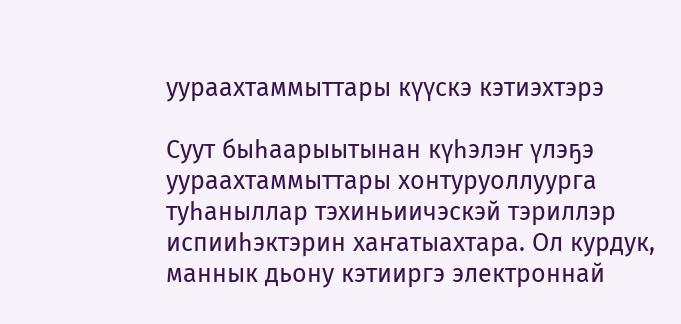уураахтаммыттары күүскэ кэтиэхтэрэ

Суут быһаарыытынан күһэлэҥ үлэҕэ уураахтаммыттары хонтуруоллуурга туһаныллар тэхиньиичэскэй тэриллэр испииһэктэрин хаҥатыахтара. Ол курдук, маннык дьону кэтииргэ электроннай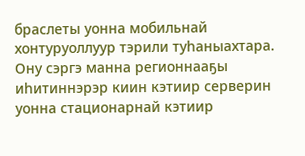браслеты уонна мобильнай хонтуруоллуур тэрили туһаныахтара. Ону сэргэ манна регионнааҕы иһитиннэрэр киин кэтиир серверин уонна стационарнай кэтиир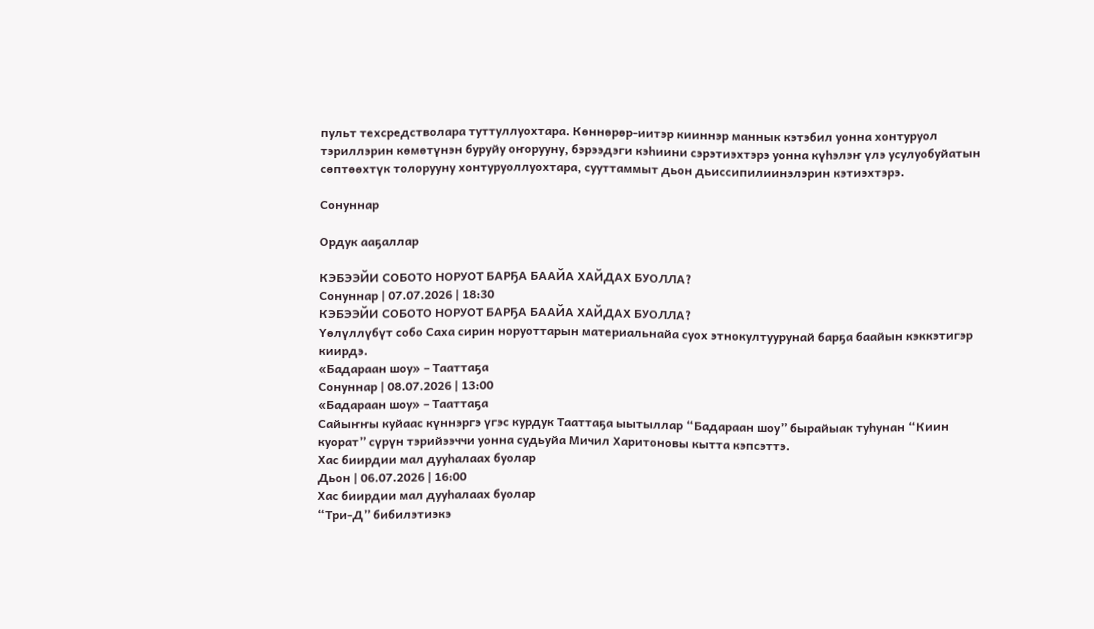пульт техсредстволара туттуллуохтара. Көннөрөр-иитэр кииннэр маннык кэтэбил уонна хонтуруол тэриллэрин көмөтүнэн буруйу оҥорууну, бэрээдэги кэһиини сэрэтиэхтэрэ уонна күһэлэҥ үлэ усулуобуйатын сөптөөхтүк толорууну хонтуруоллуохтара, сууттаммыт дьон дьиссипилиинэлэрин кэтиэхтэрэ.

Сонуннар

Ордук ааҕаллар

КЭБЭЭЙИ СОБОТО НОРУОТ БАРҔА БААЙА ХАЙДАХ БУОЛЛА?
Сонуннар | 07.07.2026 | 18:30
КЭБЭЭЙИ СОБОТО НОРУОТ БАРҔА БААЙА ХАЙДАХ БУОЛЛА?
Үөлүллүбүт собо Саха сирин норуоттарын материальнайа суох этнокултуурунай барҕа баайын кэккэтигэр киирдэ.
«Бадараан шоу» – Тааттаҕа
Сонуннар | 08.07.2026 | 13:00
«Бадараан шоу» – Тааттаҕа
Сайыҥҥы куйаас күннэргэ үгэс курдук Тааттаҕа ыытыллар “Бадараан шоу” бырайыак туһунан “Киин куорат” сүрүн тэрийээччи уонна судьуйа Мичил Харитоновы кытта кэпсэттэ.
Хас биирдии мал дууһалаах буолар
Дьон | 06.07.2026 | 16:00
Хас биирдии мал дууһалаах буолар
“Три-Д” бибилэтиэкэ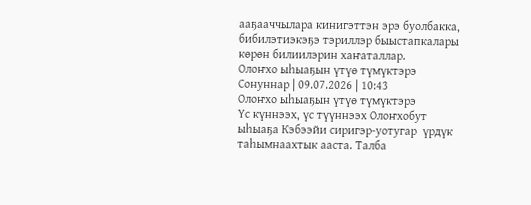ааҕааччылара кинигэттэн эрэ буолбакка, бибилэтиэкэҕэ тэриллэр быыстапкалары көрөн билиилэрин хаҥаталлар.
Олоҥхо ыһыаҕын үтүө түмүктэрэ
Сонуннар | 09.07.2026 | 10:43
Олоҥхо ыһыаҕын үтүө түмүктэрэ
Үс күннээх, үс түүннээх Олоҥхобут ыһыаҕа Кэбээйи сиригэр-уотугар  үрдүк таһымнаахтык ааста. Талба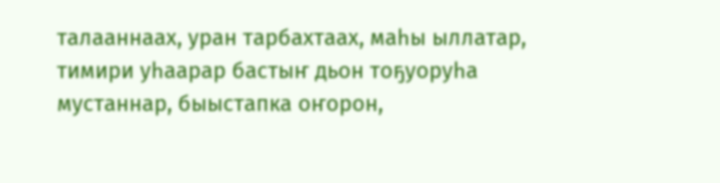талааннаах, уран тарбахтаах, маһы ыллатар, тимири уһаарар бастыҥ дьон тоҕуоруһа мустаннар, быыстапка оҥорон,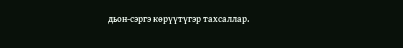дьон-сэргэ көрүүтүгэр тахсаллар.